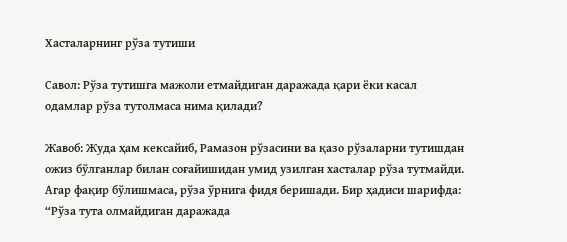Хасталарнинг рўза тутиши

Савол: Рўза тутишга мажоли етмайдиган даражада қари ёки касал одамлар рўза тутолмаса нима қилади?

Жавоб: Жуда ҳам кексайиб, Рамазон рўзасини ва қазо рўзаларни тутишдан ожиз бўлганлар билан соғайишидан умид узилган хасталар рўза тутмайди. Агар фақир бўлишмаса, рўза ўрнига фидя беришади. Бир ҳадиси шарифда: “Рўза тута олмайдиган даражада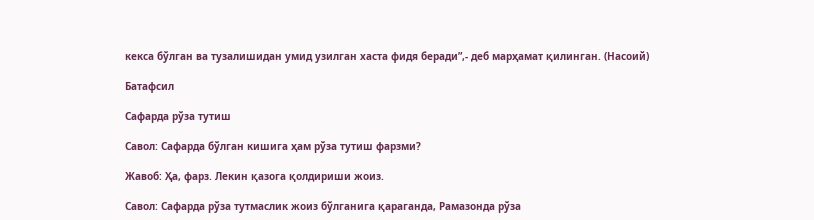кекса бўлган ва тузалишидан умид узилган хаста фидя беради”,- деб марҳамат қилинган. (Насоий)

Батафсил

Сафарда рўза тутиш

Савол: Сафарда бўлган кишига ҳам рўза тутиш фарзми?

Жавоб: Ҳа, фарз. Лекин қазога қолдириши жоиз.

Савол: Сафарда рўза тутмаслик жоиз бўлганига қараганда, Рамазонда рўза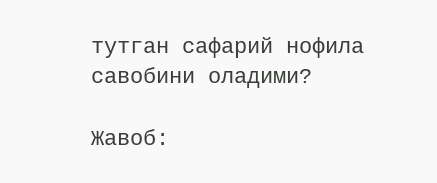тутган сафарий нофила савобини оладими?

Жавоб: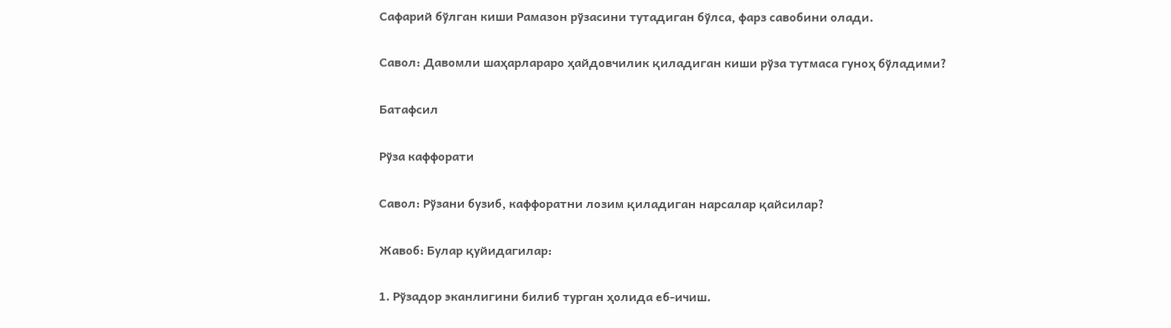Сафарий бўлган киши Рамазон рўзасини тутадиган бўлса, фарз савобини олади.

Савол: Давомли шаҳарлараро ҳайдовчилик қиладиган киши рўза тутмаса гуноҳ бўладими?

Батафсил

Рўза каффорати

Савол: Рўзани бузиб, каффоратни лозим қиладиган нарсалар қайсилар?

Жавоб: Булар қуйидагилар:

1. Рўзадор эканлигини билиб турган ҳолида еб-ичиш.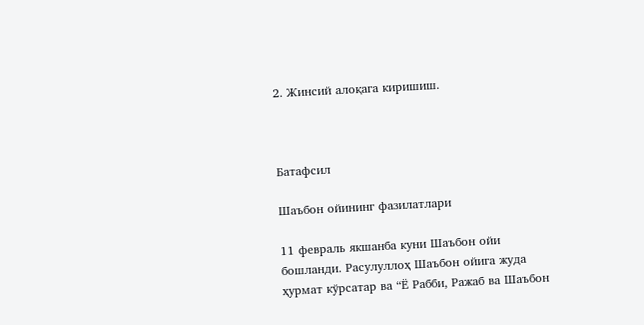2. Жинсий алоқага киришиш.



Батафсил

Шаъбон ойининг фазилатлари

11 февраль якшанба куни Шаъбон ойи бошланди. Расулуллоҳ Шаъбон ойига жуда ҳурмат кўрсатар ва “Ё Рабби, Ражаб ва Шаъбон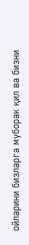ойларини бизларга муборак қил ва бизни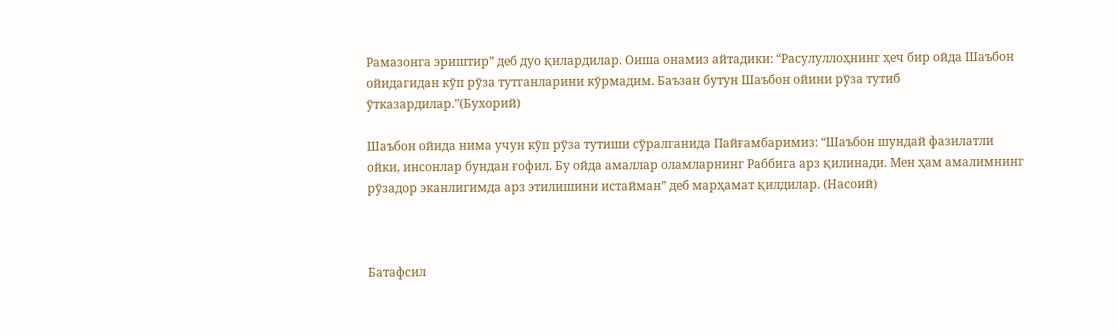Рамазонга эриштир” деб дуо қилардилар. Оиша онамиз айтадики: “Расулуллоҳнинг ҳеч бир ойда Шаъбон ойидагидан кўп рўза тутганларини кўрмадим. Баъзан бутун Шаъбон ойини рўза тутиб ўтказардилар.”(Бухорий)

Шаъбон ойида нима учун кўп рўза тутиши сўралганида Пайғамбаримиз: “Шаъбон шундай фазилатли ойки, инсонлар бундан ғофил. Бу ойда амаллар оламларнинг Раббига арз қилинади. Мен ҳам амалимнинг рўзадор эканлигимда арз этилишини истайман” деб марҳамат қилдилар. (Насоий)



Батафсил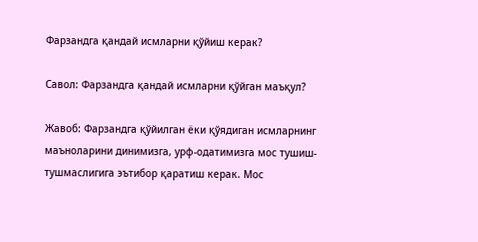Фарзандга қандай исмларни қўйиш керак?

Савол: Фарзандга қандай исмларни қўйган маъқул?

Жавоб: Фарзандга қўйилган ёки қўядиган исмларнинг маъноларини динимизга, урф-одатимизга мос тушиш-тушмаслигига эътибор қаратиш керак. Мос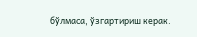бўлмаса, ўзгартириш керак.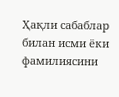Ҳақли сабаблар билан исми ёки фамилиясини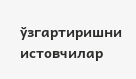ўзгартиришни истовчилар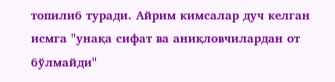топилиб туради. Айрим кимсалар дуч келган исмга "унақа сифат ва аниқловчилардан от бўлмайди"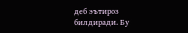деб эътироз билдиради. Бу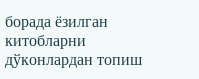борада ёзилган китобларни дўконлардан топиш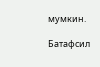мумкин.

Батафсил